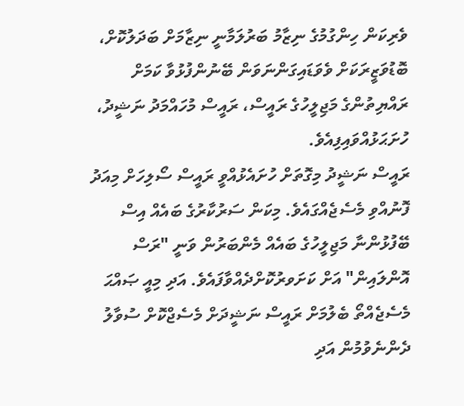ވެރިކަން ހިންގުމުގެ ނިޒާމު ބަރުލަމާނީ ނިޒާމަށް ބަދަލުކޮށް، ބޮޑުވަޒީރަކަށް ވެވަޑައިގަންނަވަން ބޭނުންފުޅުވާ ކަމަށް ރައްޔިތުންގެ މަޖިލީހުގެ ރައީސް، ރައީސް މުހައްމަދު ނަޝީދު، ހުށަޙަޅުއްވައިފިއެވެ.
ރައީސް ނަޝީދު މިގޮތަށް ހުށައެޅުއްވީ ރައީސް ސޯލިހަށް މިއަދު ފޮނުއްވި މެސެޖެއްގައެވެ. މިކަން ސަރުކާރުގެ ބައެއް އިސް ބޭފުޅުންނާ މަޖިލީހުގެ ބައެއް މެންބަރުން ވަނީ "ރަސް އޮންލައިން" އަށް ކަށަވރުކޮށްދެއްވާފައެވެ. އަދި މިއީ ޞައްޙަ މެސެޖެއްތޯ ބެލުމަށް ރައީސް ނަޝީދަށް މެސެޖްކޮށް ސުވާލު ދެންނެވުމުން އަދި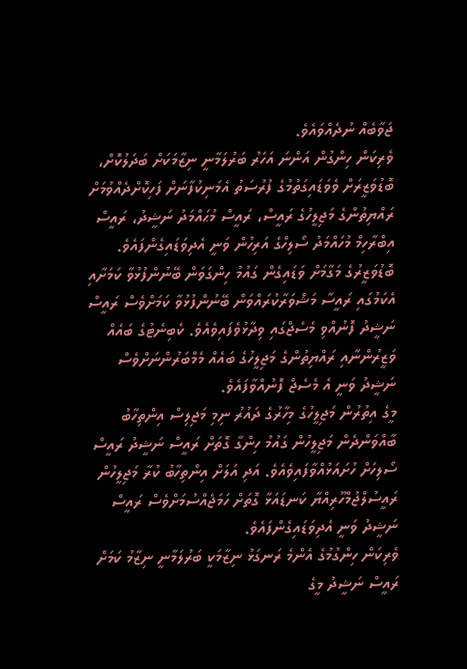ޖަވާބެއް ނުދެއްވައެވެ.
ވެރިކަން ހިންގުން އަންނަ އަހަރު ބަރުލަމާނީ ނިޒާމަކަށް ބަދަލުކޮށް، ބޮޑުވަޒީރަށް ވެވަޑައިގަތުމުގެ ފުރުސަތު އެމަނިކުފާނަށް ފަހިކޮށްދެއްވުމަށް ރައްޔިތުންގެ މަޖިލީހުގެ ރައީސް، ރައީސް މުޙައްމަދު ނަޝީދު، ރައީސް އިބްރާހިމް މުހައްމަދު ސޯލިހްގެ އަރިހުން ވަނީ އެދިވަޑައިގެންފައެވެ. ބޮޑުވަޒީރުގެ މަގާމަށް ވަޑައިގެން ގައުމު ހިންގަވަން ބޭނުންފުޅުވާ ކަމަށާއި އެކަމުގައި ރައީސާ މަޝްވަރާކުރައްވަން ބޭނުންފުޅުވާ ކަމަށްވެސް ރައީސް ނަޝީދު ފޮނުއްވި މެސެޖްގައި ވިދާޅުވެފައިވެއެވެ. ކެބިނެޓުގެ ބައެއް ވަޒީރުންނާއި ރައްޔިތުންގެ މަޖިލީހުގެ ބައެއް މެމްބަރުންނަށްވެސް ނަޝީދު ވަނީ އެ މެސެޖް ފޮނުއްވާފައެވެ.
މީގެ އިތުރުން މަޖިލީހުގެ މިހާރުގެ ދައުރު ނިމި މަޖިލިސް އިންތިހާބު ބާއްވަންދެން މަޖިލީހުން ގައުމު ހިންގާ ގޮތަށް ރައީސް ނަޝީދު ރައީސް ސޯލިހަށް ހުށައަޅުއްވާފައިވެއެވެ. އަދި އަލަށް އިންތިހާބު ކުރާ މަޖިލީހުން ރައީސުލްޖުމްހޫރިއްޔާ ކަނޑައަޅާ ގޮތަށް ހަމަޖެއްސުމަށްވެސް ރައީސް ނަޝީދު ވަނީ އެދިވަޑައިގެންފައެވެ.
ވެރިކަން ހިންގުމުގެ އެންމެ ރަނގަޅު ނިޒާމަކީ ބަރުލަމާނީ ނިޒާމު ކަމަށް ރައީސް ނަޝީދު މީގެ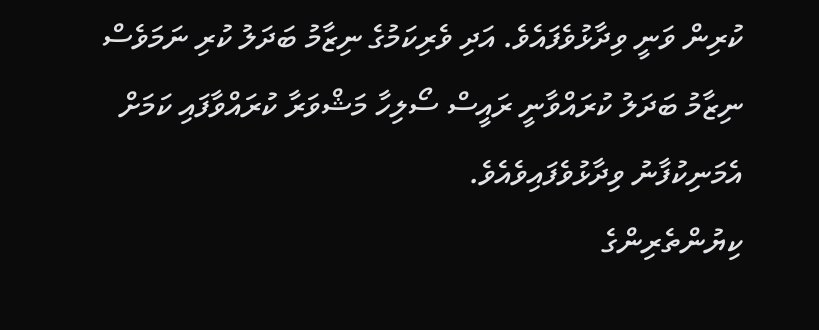ކުރިން ވަނީ ވިދާޅުވެފައެވެ. އަދި ވެރިކަމުގެ ނިޒާމު ބަދަލު ކުރި ނަމަވެސް ނިޒާމު ބަދަލު ކުރައްވާނީ ރައީސް ސޯލިހާ މަޝްވަރާ ކުރައްވާފައި ކަމަށް އެމަނިކުފާނު ވިދާޅުވެފައިވެއެވެ.
ކިޔުންތެރިންގެ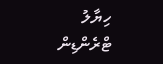ހިޔާލު
ޓްރެންޑިން